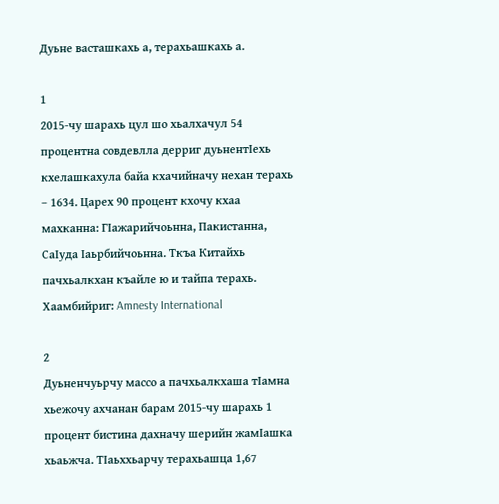Дуьне васташкахь а, терахьашкахь а.

1
2015-чу шарахь цул шо хьалхачул 54 процентна совдевлла дерриг дуьнентIехь кхелашкахула байа кхачийначу нехан терахь – 1634. Царех 90 процент кхочу кхаа махканна: ГIажарийчоьнна, Пакистанна, СаIуда Iаьрбийчоьнна. Ткъа Китайхь пачхьалкхан къайле ю и тайпа терахь. Хаамбийриг: Amnesty International

2
Дуьненчуьрчу массо а пачхьалкхаша тIамна хьежочу ахчанан барам 2015-чу шарахь 1 процент бистина дахначу шерийн жамIашка хьаьжча. ТIаьххьарчу терахьашца 1,67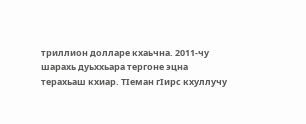триллион долларе кхаьчна. 2011-чу шарахь дуьххьара тергоне эцна терахьаш кхиар. ТIеман гIирс кхуллучу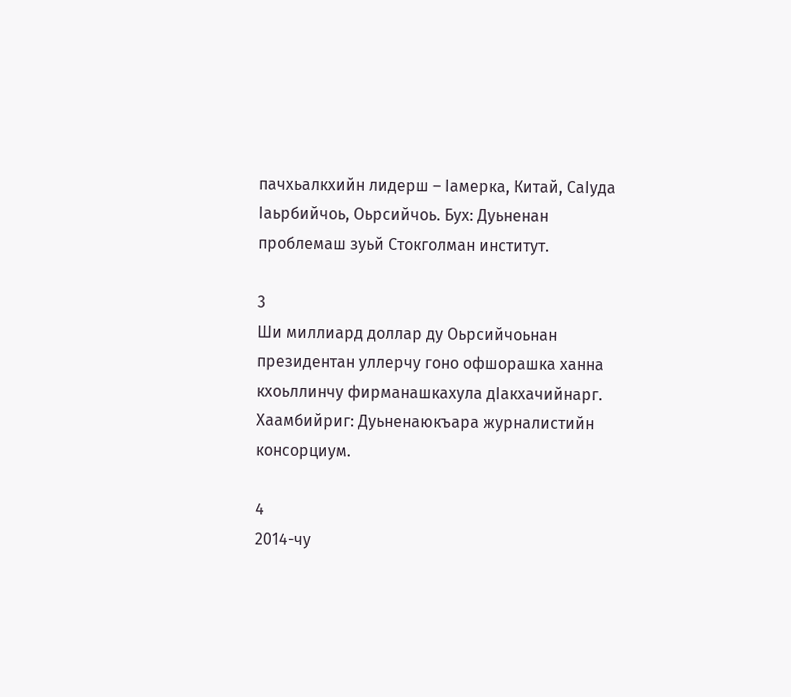пачхьалкхийн лидерш – Iамерка, Китай, СаIуда Iаьрбийчоь, Оьрсийчоь. Бух: Дуьненан проблемаш зуьй Стокголман институт.

3
Ши миллиард доллар ду Оьрсийчоьнан президентан уллерчу гоно офшорашка ханна кхоьллинчу фирманашкахула дIакхачийнарг. Хаамбийриг: Дуьненаюкъара журналистийн консорциум.

4
2014-чу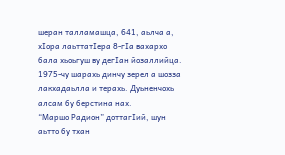шеран талламашца, 641, аьлча а, хIора лаьттатIера 8-гIа вахархо бала хьоьгуш ву дегIан йозаллийца. 1975-чу шарахь динчу зерел а шозза лакхадаьлла и терахь. Дуьненчохь алсам бу берстина нах.
“Маршо Радион” доттагIий, шун аьтто бу тхан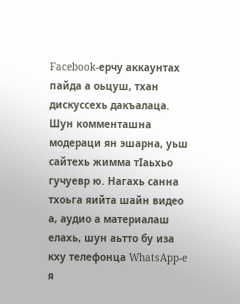Facebook-ерчу аккаунтах пайда а оьцуш, тхан дискуссехь дакъалаца. Шун комменташна модераци ян эшарна, уьш сайтехь жимма тIаьхьо гучуевр ю. Нагахь санна тхоьга яийта шайн видео а, аудио а материалаш елахь, шун аьтто бу иза кху телефонца WhatsApp-e я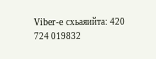Viber-e схьаяийта: 420 724 019832